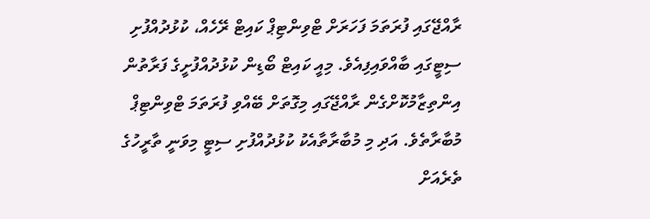ރާއްޖޭގައި ފުރަތަމަ ފަހަރަށް ޓްވިންޓިޕް ކައިޓް ރޭހެއް، ކުޅުދުއްފުށި ސިޓީގައި ބާއްވައިފިއެވެ. މިއީ ކައިޓް ބޯޑިން ކުޅުދުއްފުށީގެ ފަރާތުން އިންތިޒާމުކޮށްގެން ރާއްޖޭގައި މިގޮތަށް ބޭއްވި ފުރަތަމަ ޓްވިންޓިޕް މުބާރާތެވެ. އަދި މި މުބާރާތާއެކު ކުޅުދުއްފުށި ސިޓީ މިވަނީ ތާރީހުގެ ތެރެއަށް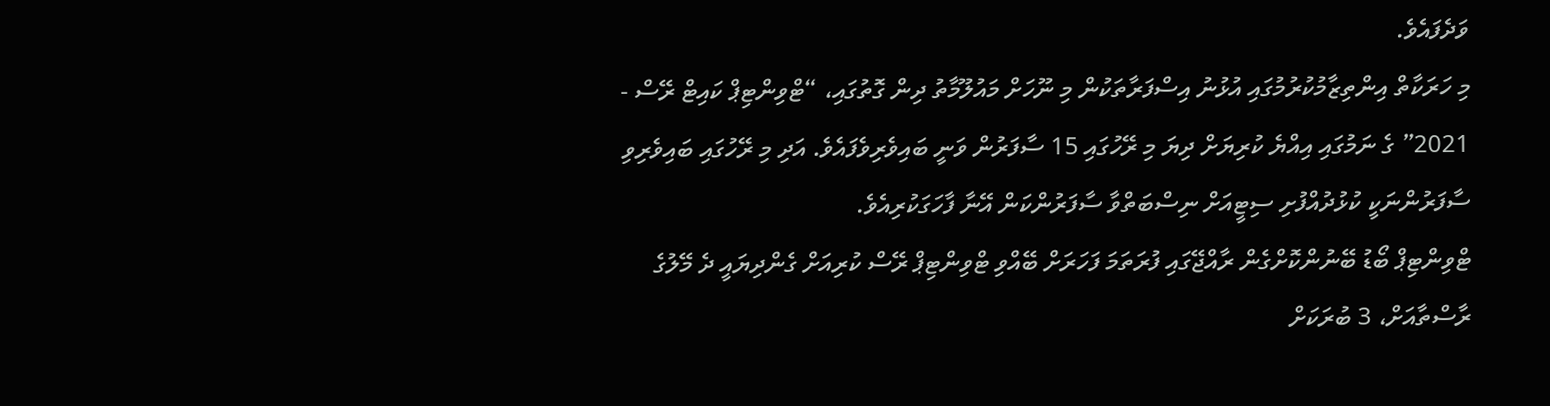ވަދެފައެވެ.
މި ހަރަކާތް އިންތިޒާމުކުރުމުގައި އުޅުނު އިސްފަރާތަކުން މި ނޫހަށް މައުލޫމާތު ދިން ގޮތުގައި، “ޓްވިންޓިޕް ކައިޓް ރޭސް - 2021” ގެ ނަމުގައި އިއްޔެ ކުރިޔަށް ދިޔަ މި ރޭހުގައި 15 ސާފަރުން ވަނީ ބައިވެރިވެފައެވެ. އަދި މި ރޭހުގައި ބައިވެރިވި ސާފަރުންނަކީ ކުޅުދުއްފުށި ސިޓީއަށް ނިސްބަތްވާ ސާފަރުންކަން އޭނާ ފާހަގަކުރިއެވެ.
ޓްވިންޓިޕް ބޯޑު ބޭނުންކޮށްގެން ރާއްޖޭގައި ފުރަތަމަ ފަހަރަށް ބޭއްވި ޓްވިންޓިޕް ރޭސް ކުރިއަށް ގެންދިޔައީ ދެ މޭލުގެ ރާސްތާއަށް، 3 ބުރަކަށް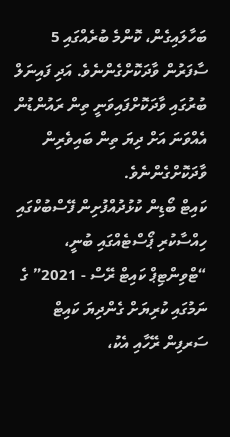ބަހާލައިގެން، ކޮންމެ ބުރެއްގައި 5 ސާފަރުން ވާދަކޮށްގެންނެވެ. އަދި ފައިނަލް ބުރުގައި ވާދަކޮށްފައިވަނީ ތިން ރައުންޑުން އެއްވަނަ އަށް ދިޔަ ތިން ބައިވެރިން ވާދަކޮށްގެންނެވެ.
ކައިޓް ބޯޑިން ކުޅުދުއްފުށިން ފޭސްބުކްގައި ހިއްސާކުރި ޕޯސްޓެއްގައި ބުނީ، “ޓްވިންޓިޕް ކައިޓް ރޭސް - 2021” ގެ ނަމުގައި ކުރިޔަށް ގެންދިޔަ ކައިޓް ސަރފިން ރޭހާއި އެކު،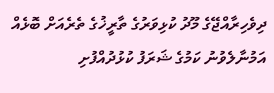ދިވެހިރާއްޖޭގެ މޫދު ކުޅިވަރުގެ ތާރީޚުގެ ތެރެއަށް ބޮޅެއް އަމުނާލެވުނު ކަމުގެ ޝަރަފު ކުޅުދުއްފުށި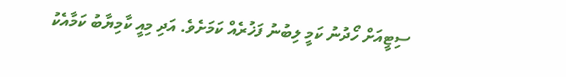ސިޓީއަށް ހޯދުނު ކަމީ ލިބުނު ފަޚުރެއް ކަމަށެވެ. އަދި މިއީ ކާމިޔާބު ކަމާއެކު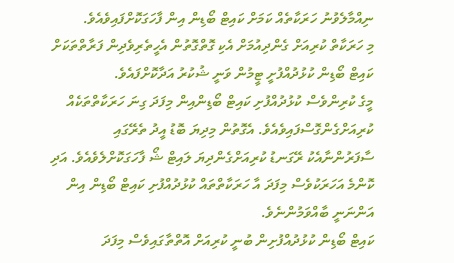ނިއްމާލެވުނު ހަރަކާތެއް ކަމަށް ކައިޓް ބޯޑިން އިން ފާހަގަކޮށްފައިވެއެވެ.
މި ހަރަކާތް ކުރިއަށް ގެންދިއުމަށް އެކި ގޮތްގޮތުން އެހީތެރިވެދިން ފަރާތްތަކަށް ކައިޓް ބޯޑިން ކުޅުދުއްފުށީ ޓީމުން ވަނީ ޝުކުރު އަދާކޮށްފައެވެ.
މީގެ ކުރިންވެސް ކުޅުދުއްފުށި ކައިޓް ބޯޑިންއިން މިފަދަ ގިނަ ހަރަކާތްތަކެއް ކުރިއަށްގެންގޮސްފައިވެއެވެ. އެގޮތުން މިދިޔަ ބޮޑު އީދު ތެރޭގައި ސާފަރުންނާއެކު ރޭގަނޑު ކުރިއަށްގެންދިޔަ ލައިޓް ޝޯ ފާހަގަކޮށްލެވެއެވެ. އަދި ކޮންމެ އަހަރަކުވެސް މިފަދަ އާ ހަރަކާތްތައް ކުޅުދުއްފުށި ކައިޓް ބޯޑިން އިން އަންނަނީ ބާއްވަމުންނެވެ.
ކައިޓް ބޯޑިން ކުޅުދުއްފުށިން ބުނީ ކުރިއަށް އޮތްތާގައިވެސް މިފަދަ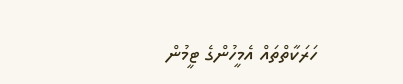ހަރަކާތްތައް އެމީހުންގެ ޓީމުން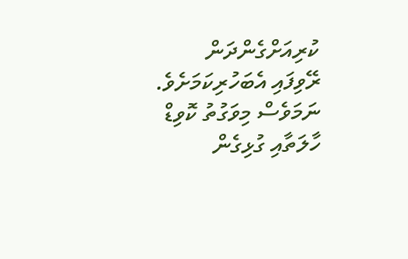ކުރިއަށްގެންދަން ރޭވިފައި އެބަހުރިކަމަށެވެ. ނަމަވެސް މިވަގުތު ކޮވިޑް ހާލަތާއި ގުޅިގެން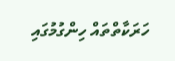ހަރަކާތްތައް ހިންގުމުގައި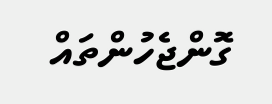ގޮންޖެހުންތައް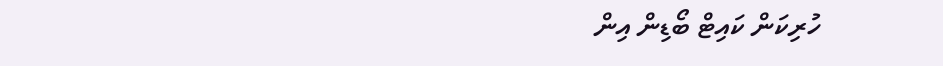ހުރިކަން ކައިޓް ބޯޑިން އިން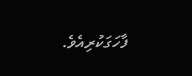ފާހަގަކުރިއެވެ.